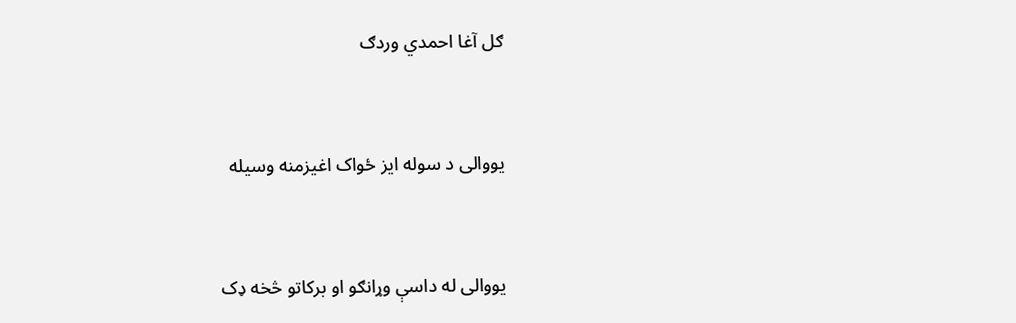ګل آغا احمدي وردګ



یووالی د سوله ایز ځواک اغیزمنه وسیله



یووالی له داسې وړانګو او برکاتو څخه ډک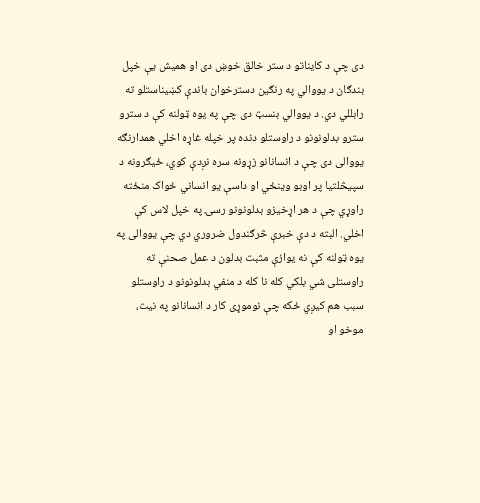دی چې د کایناتو د ستر خالق خوښ دی او همیش یې خپل بندګان د یووالي په رنګین دسترخوان باندې کښیناستلو ته رابللي دي. د یووالي بنسټ دی چې په یوه ټولنه کې د سترو سترو بدلونونو د راوستلو دنده پر خپله غاړه اخلي همدارنګه یووالی دی چې د انسانانو زړونه سره نږدې کوي، ځیګرونه د سپیڅلتیا پر اوبو وینځي او داسې یو انساني ځواک منځته راوړي چې د هر اړخیزو بدلونونو رسۍ په خپل لاس کې اخلي. البته د دې خبرې څرګندول ضروري دي چې یووالی په یوه ټولنه کې نه یوازې مثبت بدلون د عمل صحنې ته راوستلی شي بلکي کله نا کله د منفي بدلونونو د راوستلو سبب هم کیږي ځکه چې نوموړی کار د انسانانو په نیت، موخو او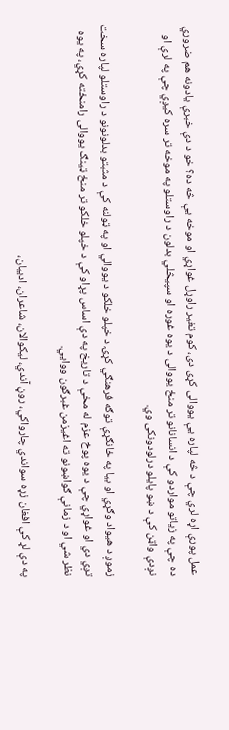عمل پورې اړه لري چې د څه لپاره یې یووالی کړی دی، کوم تغیر راوړل غواړي او موخه یې څه ده؟ خو د دې خبرې یادونه هم ضروري ده چې په زیاتو مواردو کې د انسانانو تر منځ یووالی د یوه غوره او سپیڅلي بدلون د راوستلو په موخه تر سره کیږي چې په لرې او نږدې واټن کې د ښو پایلو درلودونکی وي.

زموږ د هیواد وګړي او بیا په ځانګړې توګه فرهنګي کړۍ د خپلو خلکو د یووالي او په ټولنه کې د مثبتو بدلونونو د راوستلو لپاره سخت تږي دي او غواړي چې د یوه پوخ عزم له مخې د تاریخ په دې اساس پړاو کې د خپلو خلکو تر منځ ټینګ یووالی رامنځته کړي، په یوه نظر شي او د زمانې ګواښونو ته اغیزمن غبرګون ووايي.

په دې لړ کې افغان زړه سواندي چارواکي، روڼ آندي، لیکوالان، شاعران، ادیبان،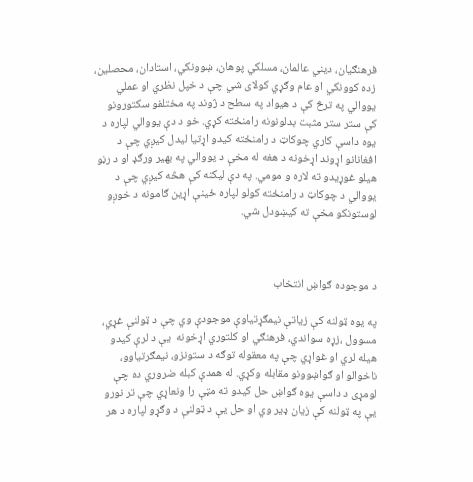فرهنګیان، دیني عالمان، مسلکي پوهان، ښوونکي، استادان، محصلین، زده کوونکي او عام وګړي کولای شي چې د خپل نظري او عملي یووالي په ترڅ کې د هیواد په سطح د ژوند په مختلفو سکتورونو کې ستر ستر مثبت بدلونونه رامنځته کړي. خو د دې یووالي لپاره د یوه داسې کاري چوکاټ د رامنځته کیدو اړتیا لیدل کیږي چې د افغانانو اړوند اړخونه د هغه له مخې د یووالي په بهیر ورګډ او د رڼو هیلو غوړیدو ته لاره و مومي. په دې لیکنه کې هڅه کیږي چې د یووالي د چوکاټ د رامنځته کولو لپاره ځینې اړین ګامونه د خوږو لوستونکو مخې ته کیښودل شي.



د موجوده ګواښ انتخاب

په یوه ټولنه کې زیاتې نیمګړتیاوې موجودې وي چې د ټولنې غړي، مسوول ،زړه سواندي، فرهنګي او کلتوري اړخونه  یې د لرې کیدو هیله لري او غواړي چې په معقوله توګه د ستونزو، نیمګرتیاوو، ناخوالو او ګواښوونو مقابله وکړي. له همدې کبله ضروري ده چې لومړی د داسې یوه ګواښ حل کیدو ته مټې را ونعاړي چې تر نورو یې په ټولنه کې زیان ډیر وي او حل یې د ټولنې د وګړو لپاره د هر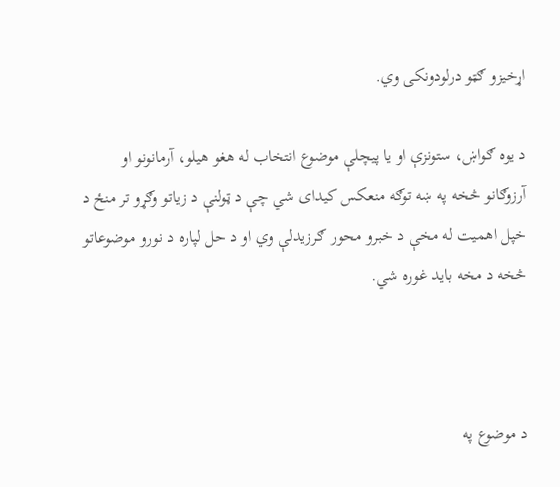اړخیزو ګټو درلودونکی وي.

د یوه ګواښ، ستونزې او یا پیچلې موضوع انتخاب له هغو هیلو، آرمانونو او آرزوګانو څخه په ښه توګه منعکس کیدای شي چې د ټولنې د زیاتو وګړو تر منځ د خپل اهمیت له مخې د خبرو محور ګرزیدلې وي او د حل لپاره د نورو موضوعاتو څخه د مخه باید غوره شي.



د موضوع په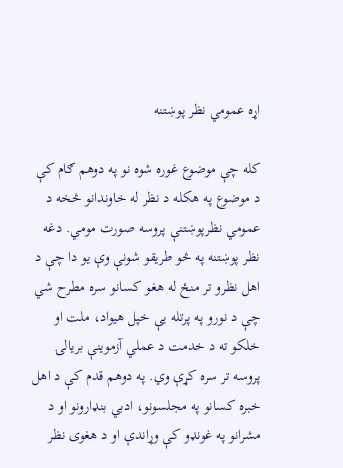اړه عمومي نظر پوښتنه

کله چې موضوع غوره شوه نو په دوهم ګام کې د موضوع په هکله د نظر له خاوندانو څخه د عمومي نظرپوښتنې پروسه صورت مومي. دغه نظر پوښتنه په څو طریقو شونې وې یو دا چې د اهل نظرو تر منځ له هغو کسانو سره مطرح شي چې د نورو په پرتله یې خپل هیواد، ملت او خلکو ته د خدمت د عملي آزموینې بریالۍ پروسه تر سره کړې وي. په دوهم قدم کې د اهل خبره کسانو په مجلسونو، ادبي بنډارونو او د مشرانو په غونډو کې وړاندې او د هغوی نظر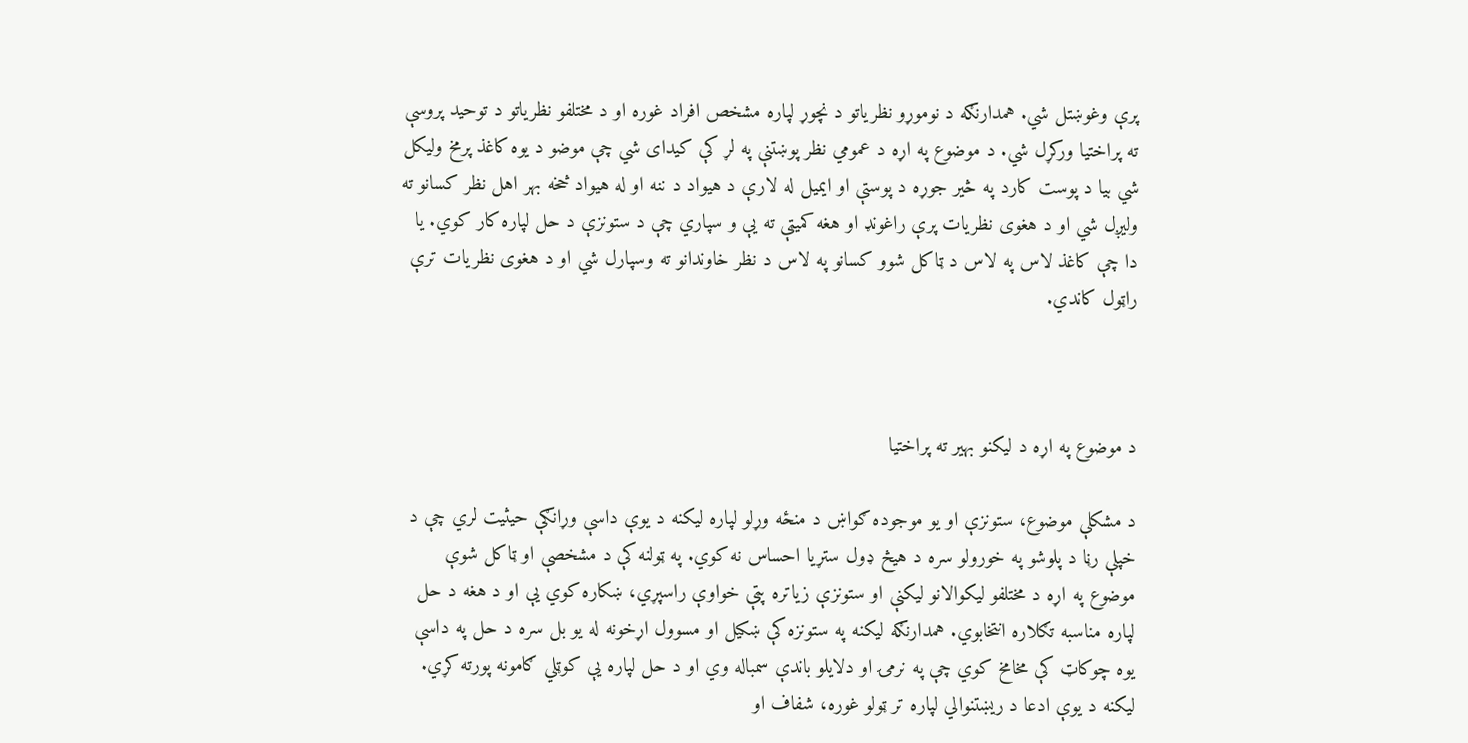پرې وغوښتل شي. همدارنګه د نوموړو نظریاتو د نچوړ لپاره مشخص افراد غوره او د مختلفو نظریاتو د توحید پروسې ته پراختیا ورکړل شي. د موضوع په اړه د عمومي نظر پوښتنې په لړ کې کیدای شي چې موضو د یوه کاغذ پرمخ ولیکل شي بیا د پوست کارد په څیر جوړه د پوستې او ایمیل له لارې د هیواد د ننه او له هیواد څخه بهر اهل نظر کسانو ته ولیږل شي او د هغوی نظریات پرې راغونډ او هغه کمیټې ته یې و سپاري چې د ستونزې د حل لپاره کار کوي. یا دا چې کاغذ لاس په لاس د ټاکل شوو کسانو په لاس د نظر خاوندانو ته وسپارل شي او د هغوی نظریات ترې راټول کاندي.



د موضوع په اړه د لیکنو بهیر ته پراختیا

د مشکلې موضوع، ستونزې او یو موجوده ګواښ د منځه وړلو لپاره لیکنه د یوې داسې وړانګې حیثیت لري چې د خپلې رڼا د پلوشو په خورولو سره د هیڅ ډول ستړیا احساس نه کوي. په ټولنه کې د مشخصې او ټاکل شوې موضوع په اړه د مختلفو لیکوالانو لیکنې او ستونزې زیاتره پټې خواوې راسپړي، ښکاره کوي یې او د هغه د حل لپاره مناسبه تګلاره انتخابوي. همدارنګه لیکنه په ستونزه کې ښکیل او مسوول اړخونه له یو بل سره د حل په داسې یوه چوکاټ کې مخامخ کوي چې په نرمۍ او دلایلو باندې سمباله وي او د حل لپاره یې کوټلي ګامونه پورته کړي. لیکنه د یوې ادعا د ریښتنوالي لپاره تر ټولو غوره، شفاف او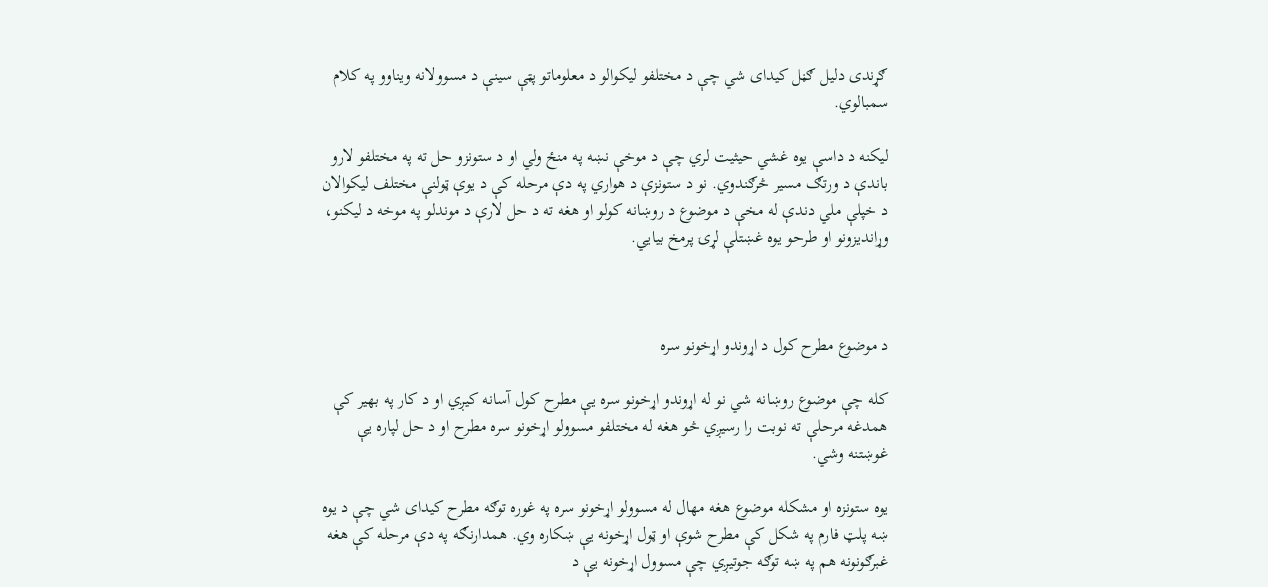ګړندی دلیل ګڼل کیدای شي چې د مختلفو لیکوالو د معلوماتو پټې سینې د مسوولانه ویناوو په کلام سمبالوي.

لیکنه د داسې یوه غشي حیثیت لري چې د موخې نښه په منځ ولي او د ستونزو حل ته په مختلفو لارو باندې د ورتګ مسیر څرګندوي. نو د ستونزې د هواري په دې مرحله کې د یوې ټولنې مختلف لیکوالان د خپلې ملي دندې له مخې د موضوع د روښانه کولو او هغه ته د حل لارې د موندلو په موخه د لیکنو، وړاندیزونو او طرحو یوه غښتلې لړۍ پرمخ بیايي.



د موضوع مطرح کول د اړوندو اړخونو سره

کله چې موضوع روښانه شي نو له اړوندو اړخونو سره یې مطرح کول آسانه کیږي او د کار په بهیر کې همدغه مرحلې ته نوبت را رسیږي څو هغه له مختلفو مسوولو اړخونو سره مطرح او د حل لپاره یې غوښتنه وشي.

یوه ستونزه او مشکله موضوع هغه مهال له مسوولو اړخونو سره په غوره توګه مطرح کیدای شي چې د یوه ښه پلټ فارم په شکل کې مطرح شوې او ټول اړخونه یې ښکاره وي. همدارنګه په دې مرحله کې هغه غبرګونونه هم په ښه توګه جوتیږي چې مسوول اړخونه یې د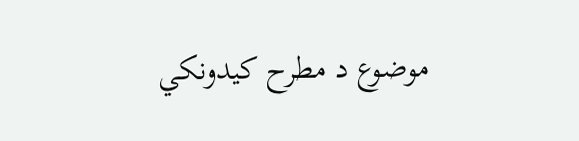موضوع د مطرح کیدونکي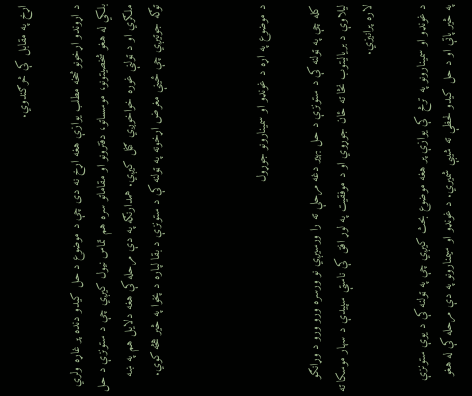اړخ په مقابل کې څرګندوي.

د اړوندو اړخونو څخه مطلب یوازې هغه اړخ نه دی چې د موضوع د حل کیدو دنده پر غاړه ولري بلکي له هغو شخصیتونو، موسساتو، دفترونو او مقاماتو سره هم تماس نیول کیږي چې د ستونزې د حل ملګري او د ټولنې غوره خواخوږي ګڼل کیږي. همدارنګه په دې مرحله کې هغه دلایل هم په ښه توګه جوتیږي چې ځینې مغرض اړخونه په ټولنه کې د ستونزې د بقا لپاره د پخوا په څیر هڅه کوي.



د موضوع په اړه د غونډو او سمینارونو جوړول

کله چې په ټولنه کې د ستونزې د حل بهیر دغه مرحلې ته را ورسیږي نو ورسره ورو ورو د وړانګو لیلاوې د بریالیتوب نڅا ته ځان جوړوي او د موفقیت په لوړ افق کې ناستې سپیدې د سهار موسکا ته لاره پرانیزي.

د غونډو او سمینارونو په ترڅ کې یوازې پر هغه موضوع بحث کیږي چې په ټولنه کې د یوې ستونزې په څیر پاتې او د حل کیدو لحظې ته شیبې شمیري. د غونډو او سیمنارونو په دې مرحله کې له هغو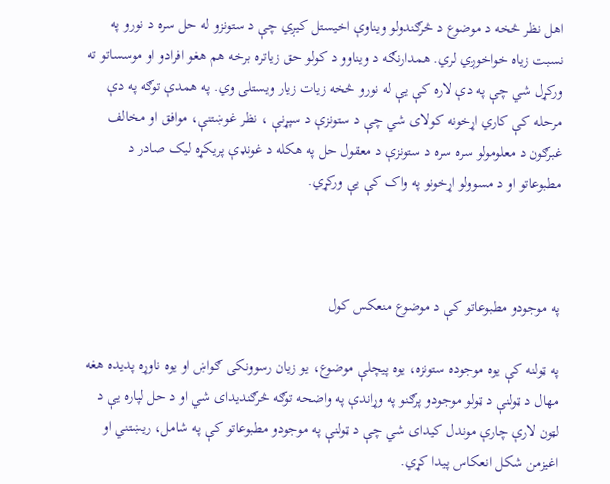اهل نظر څخه د موضوع د څرګندولو ویناوې اخیستل کیږي چې د ستونزو له حل سره د نورو په نسبت زیاه خواخوږي لري. همدارنګه د ویناوو د کولو حق زیاتره برخه هم هغو افرادو او موسساتو ته ورکړل شي چې په دې لاره کې یې له نورو څخه زیات زیار ویستلی وي. په همدې توګه په دې مرحله کې کاري اړخونه کولای شي چې د ستونزې د سپړنې ، نظر غوښتنې، موافق او مخالف غبرګون د معلومولو سره سره د ستونزې د معقول حل په هکله د غونډې پریکړه لیک صادر د مطبوعاتو او د مسوولو اړخونو په واک کې یې ورکړي.



په موجودو مطبوعاتو کې د موضوع منعکس کول

په ټولنه کې یوه موجوده ستونزه، یوه پیچلې موضوع، یو زیان رسوونکی ګواښ او یوه ناوړه پدیده هغه مهال د ټولنې د ټولو موجودو پرګنو په وړاندې په واضحه توګه څرګندیدای شي او د حل لپاره یې د لټون لارې چارې موندل کیدای شي چې د ټولنې په موجودو مطبوعاتو کې په شامل، ریښتني او  اغیزمن شکل انعکاس پیدا کړي.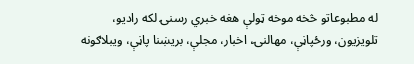له مطبوعاتو څخه موخه ټولې هغه خبري رسنۍ لکه رادیو، تلویزیون، ورځپاڼې، مهالنۍ، اخبار، مجلې، بریښنا پاڼې، ویبلاګونه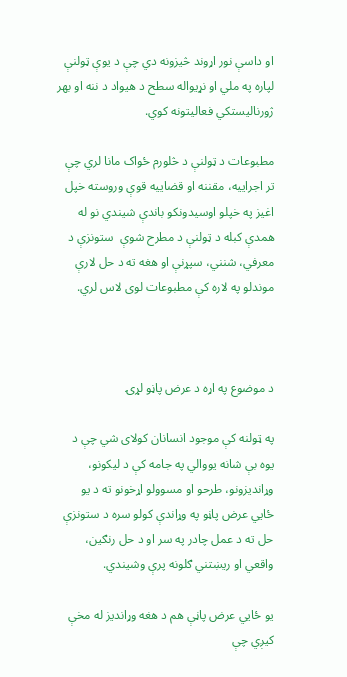او داسې نور اړوند څیزونه دي چې د یوې ټولنې لپاره په ملي او نړیواله سطح د هیواد د ننه او بهر ژورنالیستکي فعالیتونه کوي.

مطبوعات د ټولنې د څلورم ځواک مانا لري چې تر اجراییه، مقننه او قضاییه قوې وروسته خپل اغیز په خپلو اوسیدونکو باندې شیندي نو له همدې کبله د ټولنې د مطرح شوې  ستونزې د معرفي، شنني، سپړنې او هغه ته د حل لارې موندلو په لاره کې مطبوعات لوی لاس لري.



د موضوع په اړه د عرض پاڼو لړۍ

په ټولنه کې موجود انسانان کولای شي چې د یوه بې شانه یووالي په جامه کې د لیکونو، وړاندیزونو، طرحو او مسوولو اړخونو ته د یو ځايي عرض پاڼو په وړاندې کولو سره د ستونزې حل ته د عمل چادر په سر او د حل رنګین، واقعي او ریښتني ګلونه پرې وشیندي.

یو ځایي عرض پاڼې هم د هغه وړاندیز له مخې کیږي چې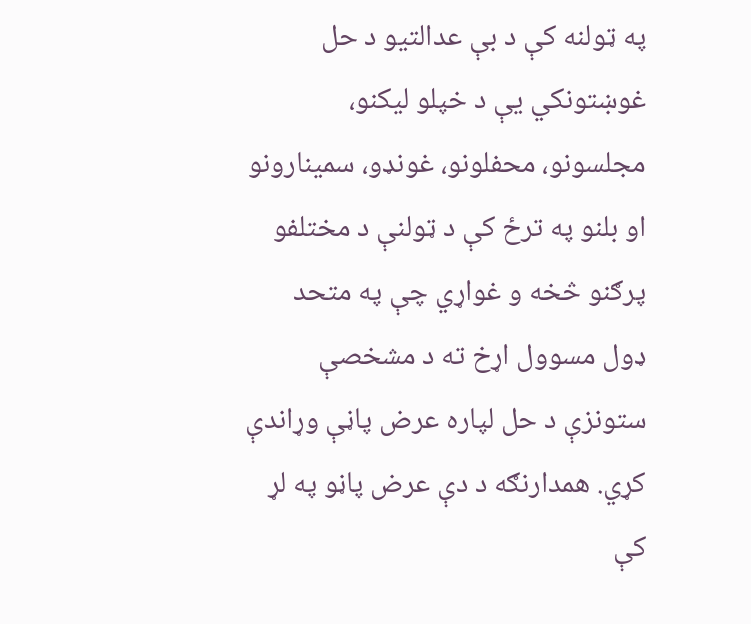په ټولنه کې د بې عدالتیو د حل غوښتونکي یې د خپلو لیکنو، مجلسونو، محفلونو، غونډو، سمینارونو او بلنو په ترځ کې د ټولنې د مختلفو پرګنو څخه و غواړي چې په متحد ډول مسوول اړخ ته د مشخصې ستونزې د حل لپاره عرض پاڼې وړاندې کړي. همدارنګه د دې عرض پاڼو په لړ کې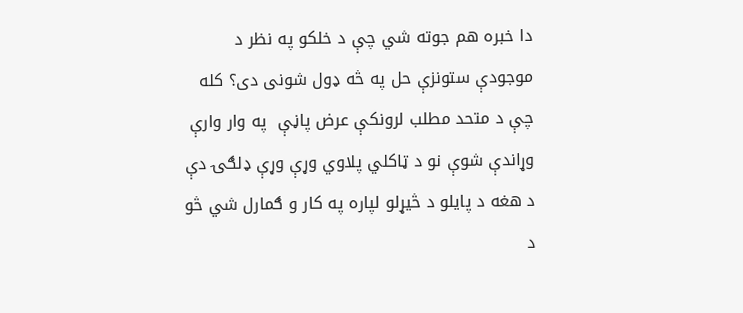دا خبره هم جوته شي چې د خلکو په نظر د موجودې ستونزې حل په څه ډول شونی دی؟ کله چې د متحد مطلب لرونکې عرض پاڼې  په وار وارې وړاندې شوې نو د ټاکلي پلاوي وړې وړې ډلګۍ دې د هغه د پایلو د څیړلو لپاره په کار و ګمارل شي څو د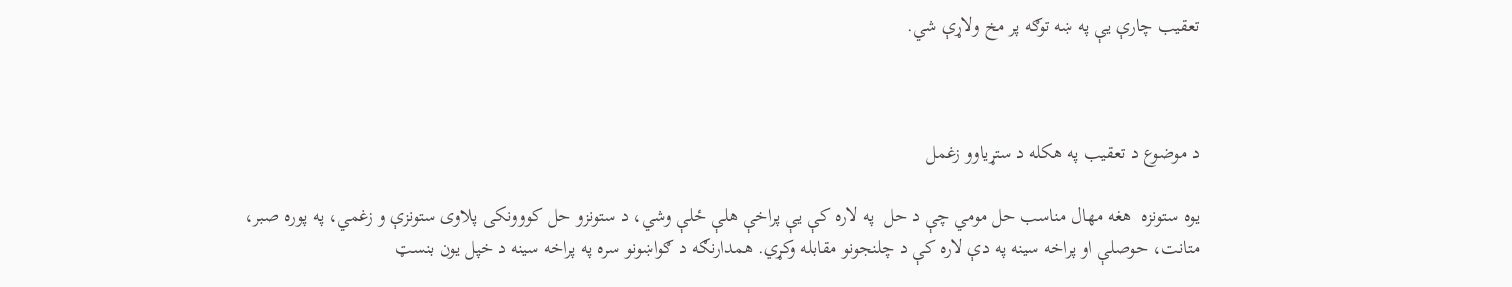تعقیب چارې یې په ښه توګه پر مخ ولاړې شي.



د موضوع د تعقیب په هکله د ستړیاوو زغمل

یوه ستونزه  هغه مهال مناسب حل مومي چې د حل  په لاره کې یې پراخې هلې ځلې وشي، د ستونزو حل کووونکی پلاوی ستونزې و زغمي، په پوره صبر، متانت، حوصلې او پراخه سینه په دې لاره کې د چلنجونو مقابله وکړي. همدارنګه د ګواښونو سره په پراخه سینه د خپل یون بنسټ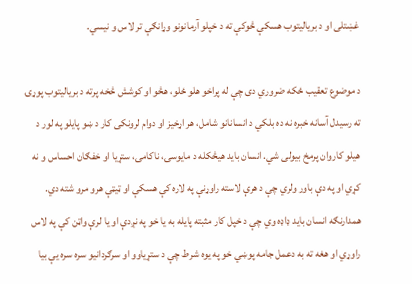غښتلی او د بریالیتوب هسکې څوکې ته د خپلو آرمانونو وړانګې تر لاس و نیسي.

د موضوع تعقیب ځکه ضروري دی چې له پراخو هلو ځلو، هڅو او کوشش څخه پرته د بریالیتوب پوړۍ ته رسیدل آسانه خبره نه ده بلکي د انسانانو شامل، هر اړخیز او دوام لرونکی کار د ښو پایلو په لور د هیلو کاروان پرمخ بیولی شي. انسان باید هیڅکله د مایوسۍ، ناکامۍ، ستړیا او خفګان احساس و نه کړي او په دې باور ولري چې د هرې لاسته راوړنې په لاره کې هسکې او ټیټې هرو مرو شته دي. همدارنګه انسان باید ډاډه وي چې د خپل کار مثبته پایله به یا خو په نږدې او یا لرې واټن کې په لاس راوړي او هغه ته به دعمل جامه پوښي خو په یوه شرط چې د ستړیاوو او سرګردانیو سره سره یې بیا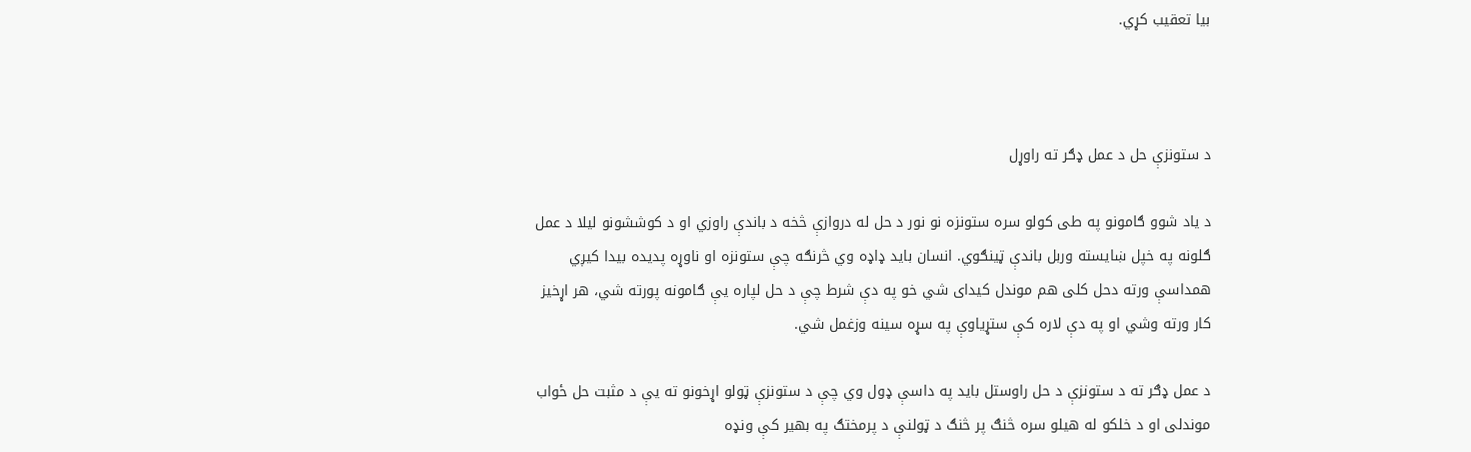بیا تعقیب کړي.



د ستونزې حل د عمل ډګر ته راوړل

د یاد شوو ګامونو په طی کولو سره ستونزه نو نور د حل له دروازې څخه د باندې راوزي او د کوششونو لیلا د عمل ګلونه په خپل ښایسته وربل باندې ټینګوي. انسان باید ډاډه وي څرنګه چې ستونزه او ناوړه پدیده بیدا کیږي همداسې ورته دحل کلی هم موندل کیدای شي خو په دې شرط چې د حل لپاره یې ګامونه پورته شي، هر اړخیز کار ورته وشي او په دې لاره کې ستړیاوې په سړه سینه وزغمل شي.

د عمل ډګر ته د ستونزې د حل راوستل باید په داسې ډول وي چې د ستونزې ټولو اړخونو ته یې د مثبت حل ځواب موندلی او د خلکو له هیلو سره څنګ پر څنګ د ټولنې د پرمختګ په بهیر کې ونډه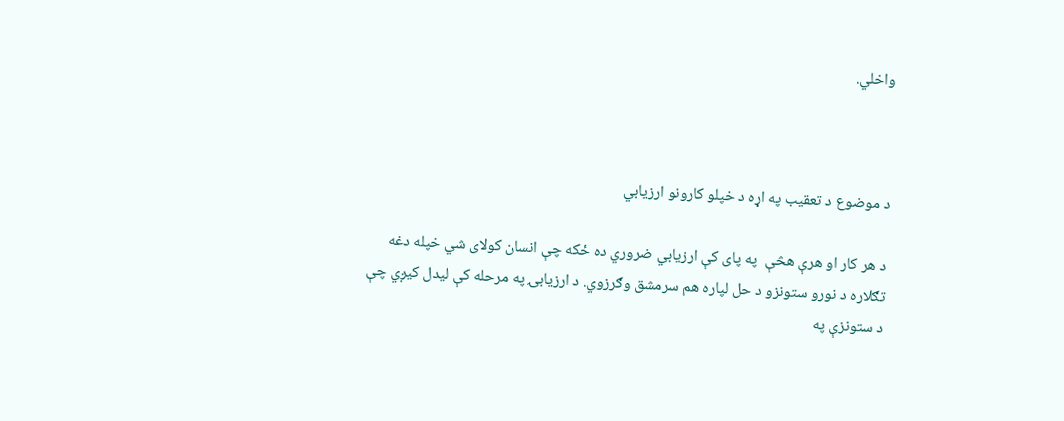واخلي.



د موضوع د تعقیب په اړه د خپلو کارونو ارزیابي

د هر کار او هرې هڅې  په پای کې ارزیابي ضروري ده ځکه چې انسان کولای شي خپله دغه تګلاره د نورو ستونزو د حل لپاره هم سرمشق وګرزوي. د ارزیابۍ په مرحله کې لیدل کیږي چې د ستونزې په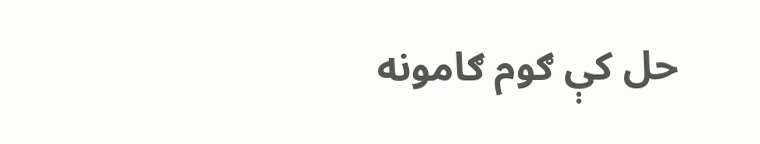حل کې ګوم ګامونه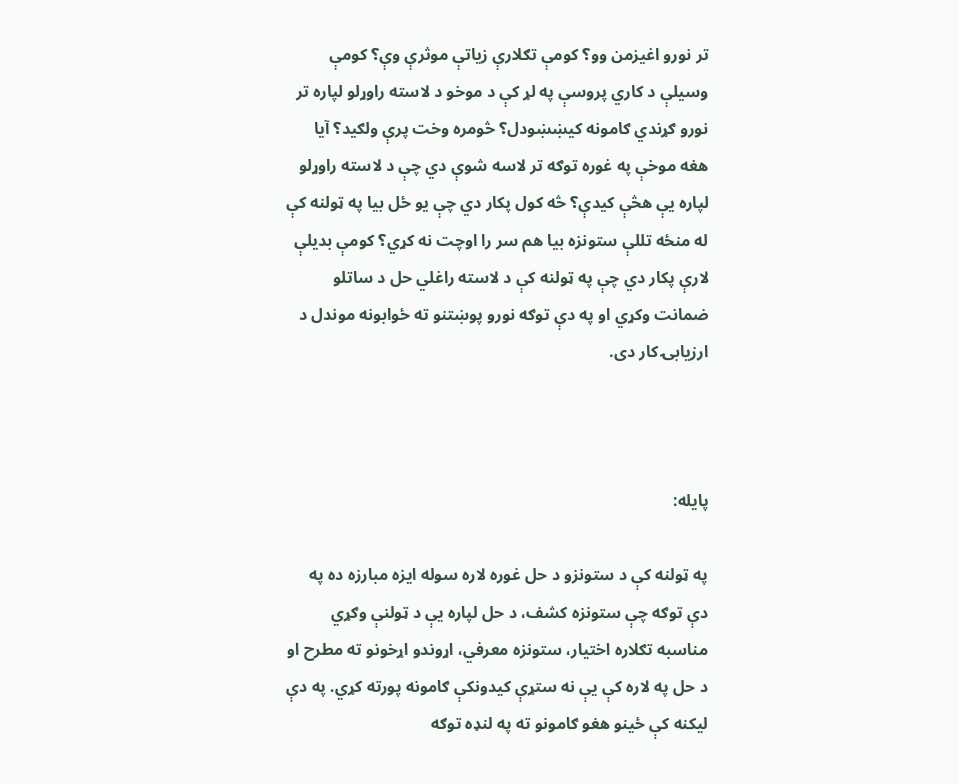تر نورو اغیزمن وو؟ کومې تګلارې زیاتې موثرې وې؟ کومې وسیلې د کاري پروسې په لړ کې د موخو د لاسته راوړلو لپاره تر نورو ګړندي ګامونه کیښښودل؟ څومره وخت پرې ولګید؟ آیا هغه موخې په غوره توګه تر لاسه شوې دي چې د لاسته راوړلو لپاره یې هڅې کیدې؟ څه کول پکار دي چې یو ځل بیا په ټولنه کې له منځه تللې ستونزه بیا هم سر را اوچت نه کړي؟ کومې بدیلې لارې پکار دي چې په ټولنه کې د لاسته راغلي حل د ساتلو ضمانت وکړي او په دې توګه نورو پوښتنو ته ځوابونه موندل د ارزیابۍ کار دی.



پایله:

په ټولنه کې د ستونزو د حل غوره لاره سوله ایزه مبارزه ده په دې توګه چې ستونزه کشف، د حل لپاره یې د ټولنې وګړي مناسبه تګلاره اختیار، ستونزه معرفي، اړوندو اړخونو ته مطرح او د حل په لاره کې یې نه ستړې کیدونکې ګامونه پورته کړي. په دې لیکنه کې ځینو هغو ګامونو ته په لنډه توګه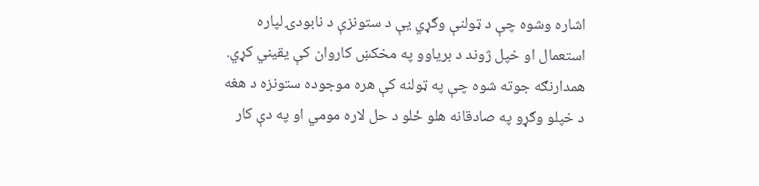اشاره وشوه چې د ټولنې وګړي یې د ستونزې د نابودۍ لپاره استعمال او خپل ژوند د بریاوو په مخکښ کاروان کې یقیني کړي. همدارنګه جوته شوه چې په ټولنه کې هره موجوده ستونزه د هغه د خپلو وګړو په صادقانه هلو ځلو د حل لاره مومي او په دې کار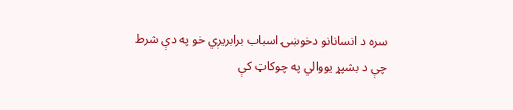سره د انسانانو دخوښۍ اسباب برابریږي خو په دې شرط چې د بشپړ یووالي په چوکاټ کې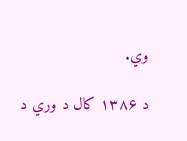وي.

د ۱۳۸۶ کال د وري د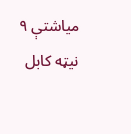میاشتې ۹ نیټه کابل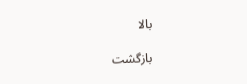بالا

بازگشت